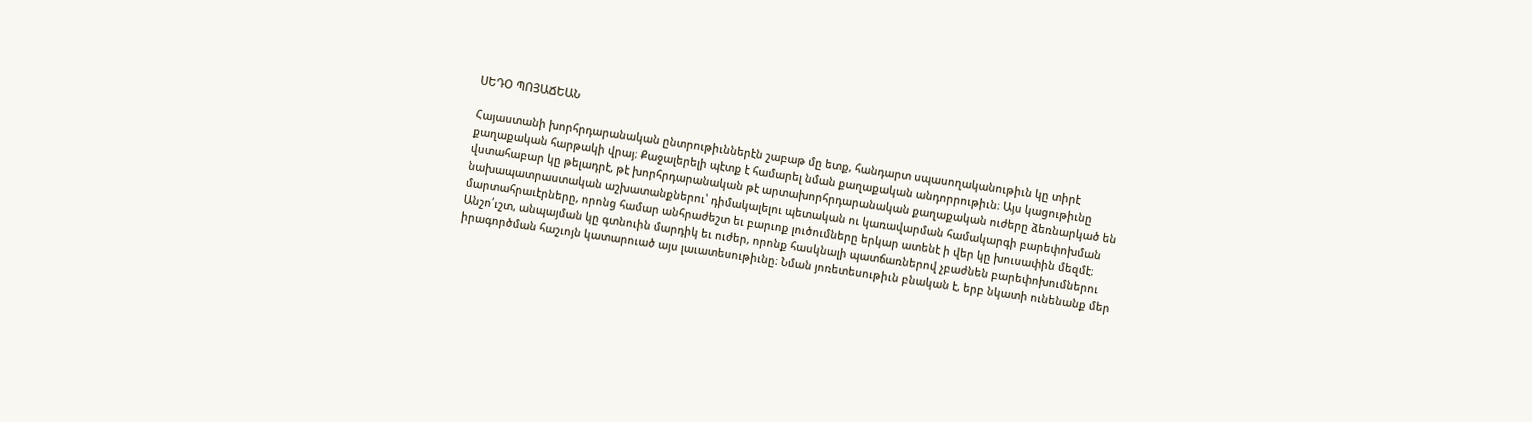ՍԵԴՕ ՊՈՅԱՃԵԱՆ

Հայաստանի խորհրդարանական ընտրութիւններէն շաբաթ մը ետք, հանդարտ սպասողականութիւն կը տիրէ քաղաքական հարթակի վրայ։ Քաջալերելի պէտք է համարել նման քաղաքական անդորրութիւն։ Այս կացութիւնը վստահաբար կը թելադրէ, թէ խորհրդարանական թէ արտախորհրդարանական քաղաքական ուժերը ձեռնարկած են նախապատրաստական աշխատանքներու՝ դիմակալելու պետական ու կառավարման համակարգի բարեփոխման մարտահրաւէրները, որոնց համար անհրաժեշտ եւ բարւոք լուծումները երկար ատենէ ի վեր կը խուսափին մեզմէ։
Անշո՛ւշտ, անպայման կը գտնուին մարդիկ եւ ուժեր, որոնք հասկնալի պատճառներով չբաժնեն բարեփոխումներու իրագործման հաշւոյն կատարուած այս լաւատեսութիւնը։ Նման յոռետեսութիւն բնական է, երբ նկատի ունենանք մեր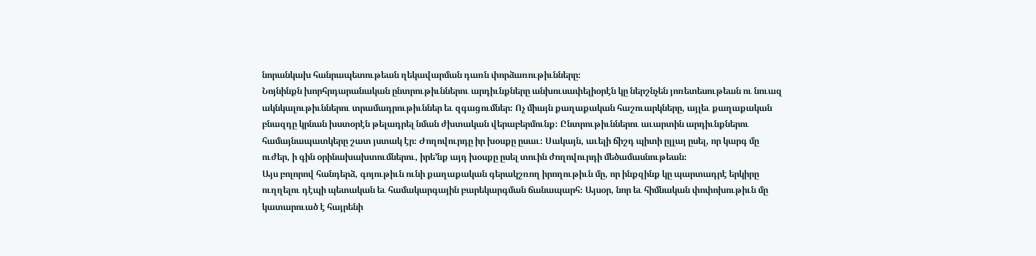նորանկախ հանրապետութեան ղեկավարման դառն փորձառութիւնները։
Նոյնինքն խորհրդարանական ընտրութիւններու արդիւնքները անխուսափելիօրէն կը ներշնչեն յոռետեսութեան ու նուազ ակնկալութիւններու տրամադրութիւններ եւ զգացումներ։ Ոչ միայն քաղաքական հաշուարկները, այլեւ քաղաքական բնազդը կրնան խստօրէն թելադրել նման ժխտական վերաբերմունք։ Ընտրութիւններու աւարտին արդիւնքներու համայնապատկերը շատ յստակ էր։ Ժողովուրդը իր խօսքը ըսաւ։ Սակայն, աւելի ճիշդ պիտի ըլլայ ըսել, որ կարգ մը ուժեր, ի գին օրինախախտումներու, իրե՚նք այդ խօսքը ըսել տուին ժողովուրդի մեծամասնութեան։
Այս բոլորով հանդերձ, գոյութիւն ունի քաղաքական գերակշռող իրողութիւն մը, որ ինքզինք կը պարտադրէ երկիրը ուղղելու դէպի պետական եւ համակարգային բարեկարգման ճանապարհ։ Այսօր, նոր եւ հիմնական փոփոխութիւն մը կատարուած է հայրենի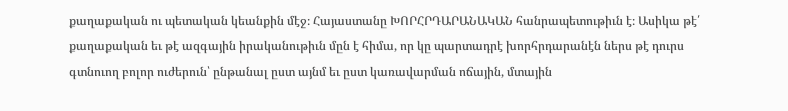քաղաքական ու պետական կեանքին մէջ։ Հայաստանը ԽՈՐՀՐԴԱՐԱՆԱԿԱՆ հանրապետութիւն է։ Ասիկա թէ՛ քաղաքական եւ թէ ազգային իրականութիւն մըն է հիմա, որ կը պարտադրէ խորհրդարանէն ներս թէ դուրս գտնուող բոլոր ուժերուն՝ ընթանալ ըստ այնմ եւ ըստ կառավարման ոճային, մտային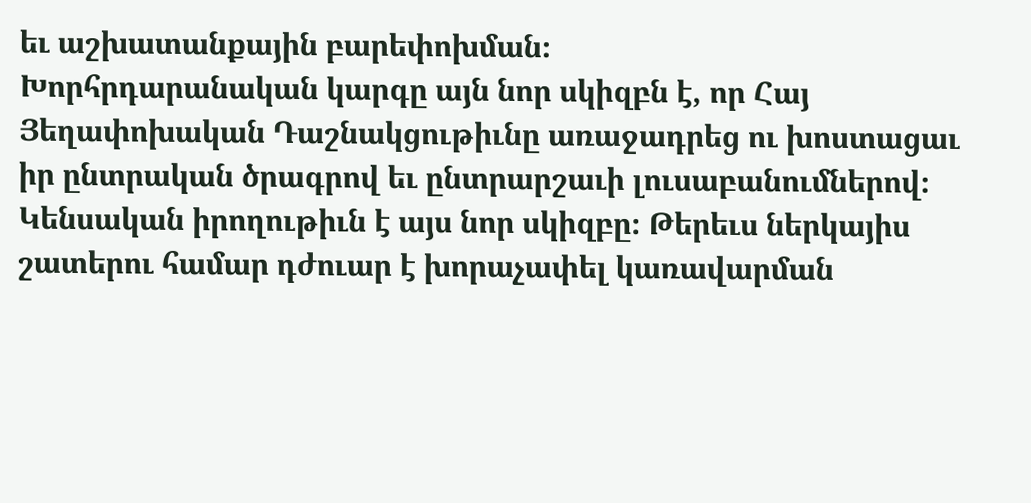եւ աշխատանքային բարեփոխման։
Խորհրդարանական կարգը այն նոր սկիզբն է, որ Հայ Յեղափոխական Դաշնակցութիւնը առաջադրեց ու խոստացաւ իր ընտրական ծրագրով եւ ընտրարշաւի լուսաբանումներով։ Կենսական իրողութիւն է այս նոր սկիզբը։ Թերեւս ներկայիս շատերու համար դժուար է խորաչափել կառավարման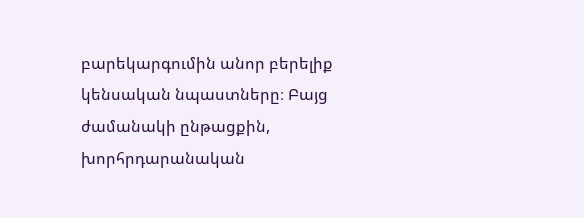բարեկարգումին անոր բերելիք կենսական նպաստները։ Բայց ժամանակի ընթացքին, խորհրդարանական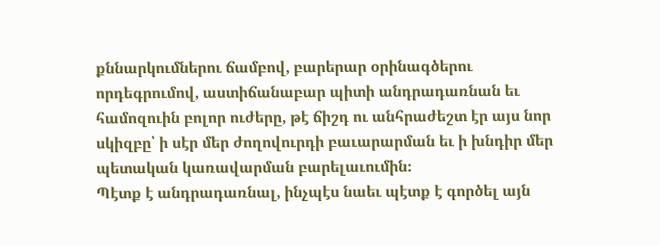քննարկումներու ճամբով, բարերար օրինագծերու որդեգրումով, աստիճանաբար պիտի անդրադառնան եւ համոզուին բոլոր ուժերը, թէ ճիշդ ու անհրաժեշտ էր այս նոր սկիզբը՝ ի սէր մեր ժողովուրդի բաւարարման եւ ի խնդիր մեր պետական կառավարման բարելաւումին։
Պէտք է անդրադառնալ, ինչպէս նաեւ պէտք է գործել այն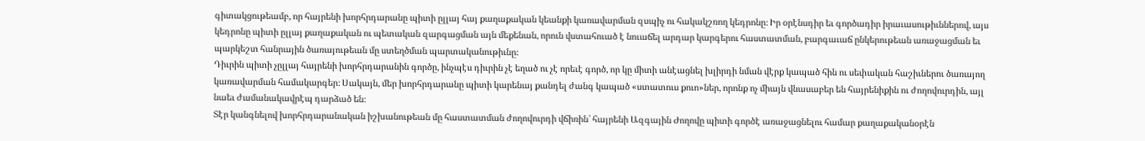գիտակցութեամբ, որ հայրենի խորհրդարանը պիտի ըլլայ հայ քաղաքական կեանքի կառավարման զսպիչ ու հակակշռող կեդրոնը։ Իր օրէնսդիր եւ գործադիր իրաւասութիւններով, այս կեդրոնը պիտի ըլլայ քաղաքական ու պետական զարգացման այն մեքենան, որուն վստահուած է նուաճել արդար կարգերու հաստատման, բարգաւաճ ընկերութեան առաջացման եւ պարկեշտ հանրային ծառայութեան մը ստեղծման պարտականութիւնը։
Դիւրին պիտի չըլլայ հայրենի խորհրդարանին գործը, ինչպէս դիւրին չէ եղած ու չէ որեւէ գործ, որ կը միտի անէացնել խլիրդի նման վէրք կապած հին ու սեփական հաշիւներու ծառայող կառավարման համակարգեր։ Սակայն, մեր խորհրդարանը պիտի կարենայ քանդել ժանգ կապած «ստատուս քուո»ներ, որոնք ոչ միայն վնասաբեր են հայրենիքին ու ժողովուրդին, այլ նաեւ ժամանակավրէպ դարձած են։
Տէր կանգնելով խորհրդարանական իշխանութեան մը հաստատման ժողովուրդի վճիռին՝ հայրենի Ազգային Ժողովը պիտի գործէ առաջացնելու համար քաղաքականօրէն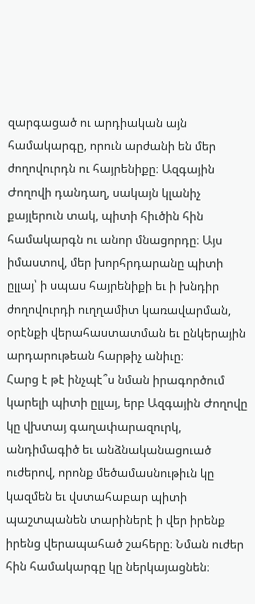զարգացած ու արդիական այն համակարգը, որուն արժանի են մեր ժողովուրդն ու հայրենիքը։ Ազգային Ժողովի դանդաղ, սակայն կլանիչ քայլերուն տակ, պիտի հիւծին հին համակարգն ու անոր մնացորդը։ Այս իմաստով, մեր խորհրդարանը պիտի ըլլայ՝ ի սպաս հայրենիքի եւ ի խնդիր ժողովուրդի ուղղամիտ կառավարման, օրէնքի վերահաստատման եւ ընկերային արդարութեան հարթիչ անիւը։
Հարց է թէ ինչպէ՞ս նման իրագործում կարելի պիտի ըլլայ, երբ Ազգային Ժողովը կը վխտայ գաղափարազուրկ, անդիմագիծ եւ անձնականացուած ուժերով, որոնք մեծամասնութիւն կը կազմեն եւ վստահաբար պիտի պաշտպանեն տարիներէ ի վեր իրենք իրենց վերապահած շահերը։ Նման ուժեր հին համակարգը կը ներկայացնեն։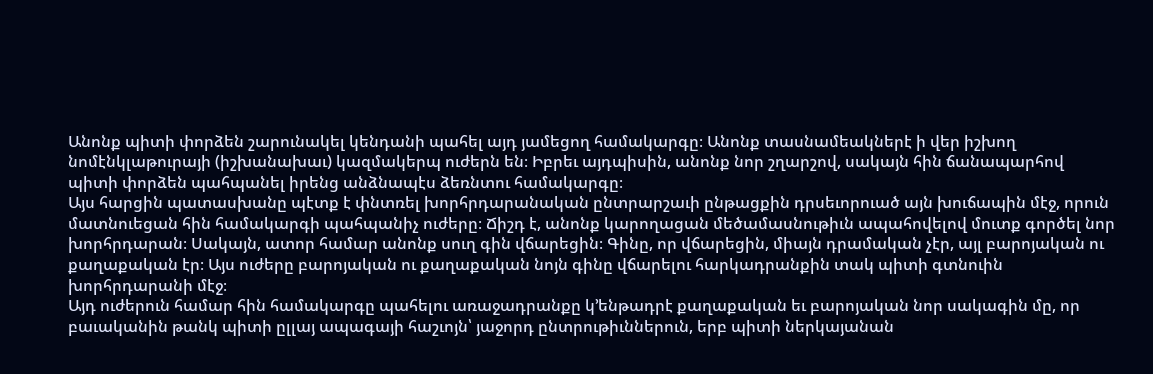Անոնք պիտի փորձեն շարունակել կենդանի պահել այդ յամեցող համակարգը։ Անոնք տասնամեակներէ ի վեր իշխող նոմէնկլաթուրայի (իշխանախաւ) կազմակերպ ուժերն են։ Իբրեւ այդպիսին, անոնք նոր շղարշով, սակայն հին ճանապարհով պիտի փորձեն պահպանել իրենց անձնապէս ձեռնտու համակարգը։
Այս հարցին պատասխանը պէտք է փնտռել խորհրդարանական ընտրարշաւի ընթացքին դրսեւորուած այն խուճապին մէջ, որուն մատնուեցան հին համակարգի պահպանիչ ուժերը։ Ճիշդ է, անոնք կարողացան մեծամասնութիւն ապահովելով մուտք գործել նոր խորհրդարան։ Սակայն, ատոր համար անոնք սուղ գին վճարեցին։ Գինը, որ վճարեցին, միայն դրամական չէր, այլ բարոյական ու քաղաքական էր։ Այս ուժերը բարոյական ու քաղաքական նոյն գինը վճարելու հարկադրանքին տակ պիտի գտնուին խորհրդարանի մէջ։
Այդ ուժերուն համար հին համակարգը պահելու առաջադրանքը կ՚ենթադրէ քաղաքական եւ բարոյական նոր սակագին մը, որ բաւականին թանկ պիտի ըլլայ ապագայի հաշւոյն՝ յաջորդ ընտրութիւններուն, երբ պիտի ներկայանան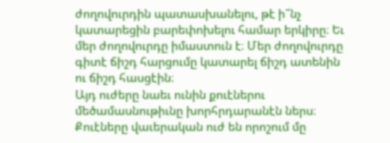ժողովուրդին պատասխանելու, թէ ի՞նչ կատարեցին բարեփոխելու համար երկիրը։ Եւ մեր ժողովուրդը իմաստուն է։ Մեր ժողովուրդը գիտէ ճիշդ հարցումը կատարել ճիշդ ատենին ու ճիշդ հասցէին։
Այդ ուժերը նաեւ ունին քուէներու մեծամասնութիւնը խորհրդարանէն ներս։ Քուէները վաւերական ուժ են որոշում մը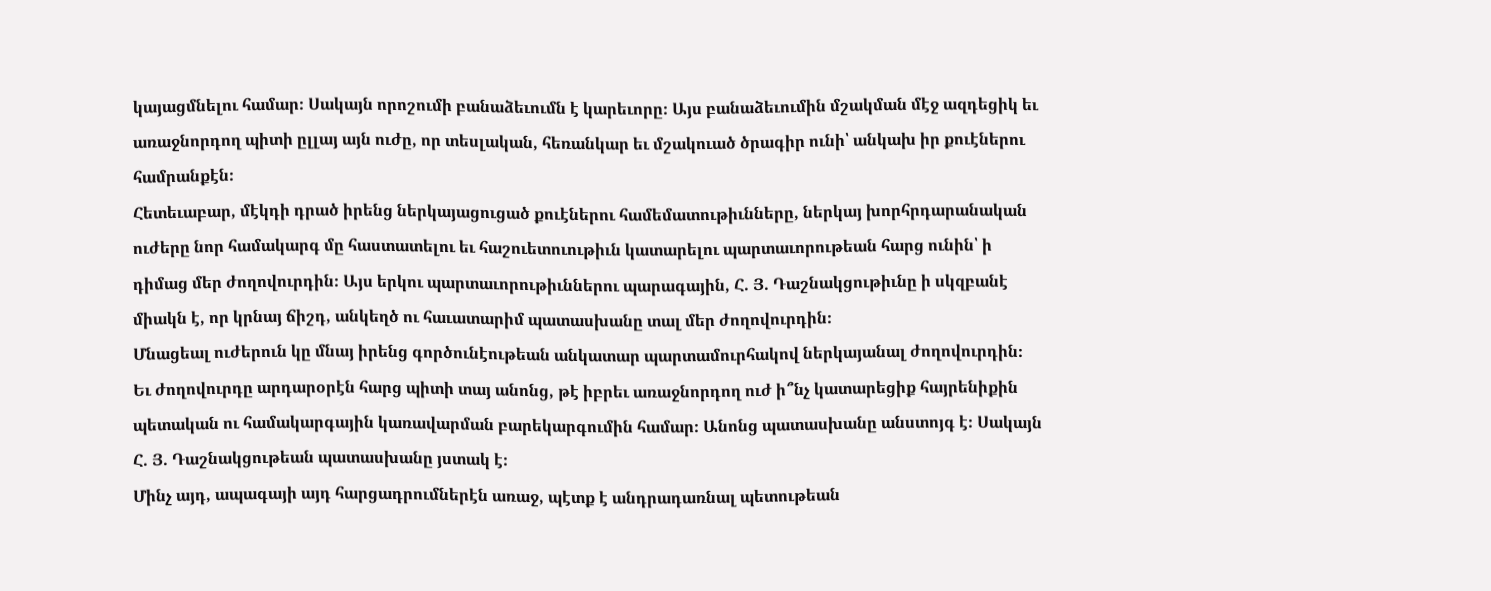կայացմնելու համար։ Սակայն որոշումի բանաձեւումն է կարեւորը։ Այս բանաձեւումին մշակման մէջ ազդեցիկ եւ առաջնորդող պիտի ըլլայ այն ուժը, որ տեսլական, հեռանկար եւ մշակուած ծրագիր ունի՝ անկախ իր քուէներու համրանքէն։
Հետեւաբար, մէկդի դրած իրենց ներկայացուցած քուէներու համեմատութիւնները, ներկայ խորհրդարանական ուժերը նոր համակարգ մը հաստատելու եւ հաշուետուութիւն կատարելու պարտաւորութեան հարց ունին՝ ի դիմաց մեր ժողովուրդին։ Այս երկու պարտաւորութիւններու պարագային, Հ. Յ. Դաշնակցութիւնը ի սկզբանէ միակն է, որ կրնայ ճիշդ, անկեղծ ու հաւատարիմ պատասխանը տալ մեր ժողովուրդին։
Մնացեալ ուժերուն կը մնայ իրենց գործունէութեան անկատար պարտամուրհակով ներկայանալ ժողովուրդին։
Եւ ժողովուրդը արդարօրէն հարց պիտի տայ անոնց, թէ իբրեւ առաջնորդող ուժ ի՞նչ կատարեցիք հայրենիքին պետական ու համակարգային կառավարման բարեկարգումին համար։ Անոնց պատասխանը անստոյգ է։ Սակայն Հ. Յ. Դաշնակցութեան պատասխանը յստակ է։
Մինչ այդ, ապագայի այդ հարցադրումներէն առաջ, պէտք է անդրադառնալ պետութեան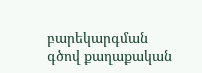բարեկարգման գծով քաղաքական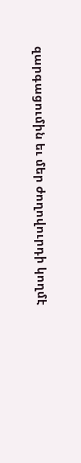զարգացումին եւ մեր ժողովուրդի կողմէ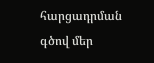հարցադրման գծով մեր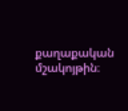քաղաքական մշակոյթին։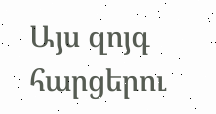Այս զոյգ հարցերու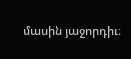մասին յաջորդիւ։